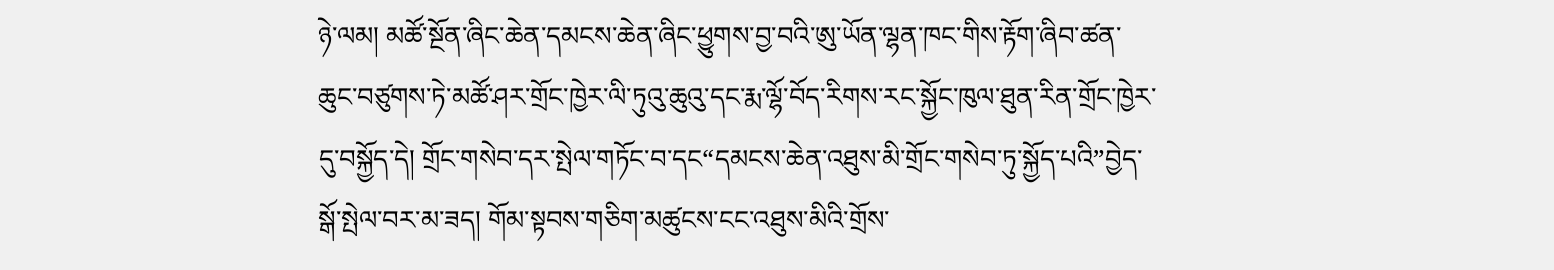ཉེ་ལམ། མཚོ་སྔོན་ཞིང་ཆེན་དམངས་ཆེན་ཞིང་ཕྱུགས་བྱ་བའི་ཨུ་ཡོན་ལྷན་ཁང་གིས་རྟོག་ཞིབ་ཚན་ཆུང་བཙུགས་ཏེ་མཚོ་ཤར་གྲོང་ཁྱེར་ལི་ཏུའུ་ཆུའུ་དང་རྨ་ལྷོ་བོད་རིགས་རང་སྐྱོང་ཁུལ་ཐུན་རིན་གྲོང་ཁྱེར་དུ་བསྐྱོད་དེ། གྲོང་གསེབ་དར་སྤེལ་གཏོང་བ་དང“དམངས་ཆེན་འཐུས་མི་གྲོང་གསེབ་ཏུ་སྐྱོད་པའི”བྱེད་སྒོ་སྤེལ་བར་མ་ཟད། གོམ་སྟབས་གཅིག་མཚུངས་ངང་འཐུས་མིའི་གྲོས་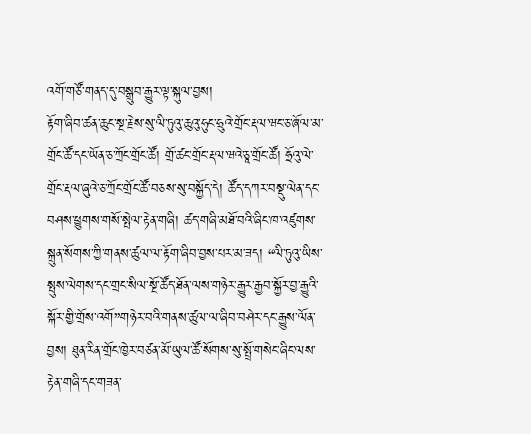འགོ་གཙོ་གནད་དུ་བསྒྲུབ་རྒྱུར་ལྟ་སྐུལ་བྱས།
རྟོག་ཞིབ་ཚན་ཆུང་སྔ་རྗེས་སུ་ལི་ཏུའུ་ཆུའུ་ཧུང་ཧྲུའེ་གྲོང་རྡལ་ཝང་ཅ་ཞོལ་མ་གྲོང་ཚོ་དང་ཡོན་ཅ་ཀྲོང་གྲོང་ཚོ། གྲོ་ཚང་གྲོང་རྡལ་ཝའེ་ཅཱ་གྲོང་ཚོ། ཧྲོའུ་ལེ་གྲོང་རྡལ་ཞུའེ་ཅ་ཀྲོང་གྲོང་ཚོ་བཅས་སུ་བསྐྱོད་དེ། ཚོད་དཀར་བསྡུ་ལེན་དང་བཤས་ཕྱུགས་གསོ་སྤེལ་རྟེན་གཞི། ཚད་གཞི་མཐོ་བའི་ཞིང་ཁ་འཛུགས་སྐྲུན་སོགས་ཀྱི་གནས་ཚུལ་ལ་རྟོག་ཞིབ་བྱས་པར་མ་ཟད། “ལི་ཏུའུ་ཡིས་སྤུས་ལེགས་དང་གྲང་སིལ་སྔོ་ཚོད་ཐོན་ལས་གཉེར་རྒྱུར་རྒྱབ་སྐྱོར་བྱ་རྒྱུའི་སྐོར་གྱི་གྲོས་འགོ”གཉེར་བའི་གནས་ཚུལ་ལ་ཞིབ་བཤེར་དང་རྒྱུས་ལོན་བྱས། ཐུན་རིན་གྲོང་ཁྱེར་བཙན་མོ་ཡུལ་ཚོ་སོགས་སུ་སྤྲོ་གསེང་ཞིང་ལས་རྟེན་གཞི་དང་གཟན་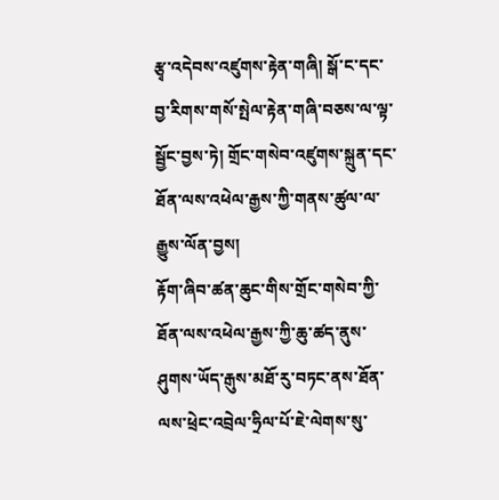རྩྭ་འདེབས་འཛུགས་རྟེན་གཞི། སྒོ་ང་དང་བྱ་རིགས་གསོ་སྤེལ་རྟེན་གཞི་བཅས་ལ་ལྟ་སྦྱོང་བྱས་ཏེ། གྲོང་གསེབ་འཛུགས་སྐྲུན་དང་ཐོན་ལས་འཕེལ་རྒྱས་ཀྱི་གནས་ཚུལ་ལ་རྒྱུས་ལོན་བྱས།
རྟོག་ཞིབ་ཚན་ཆུང་གིས་གྲོང་གསེབ་ཀྱི་ཐོན་ལས་འཕེལ་རྒྱས་ཀྱི་ཆུ་ཚད་ནུས་ཤུགས་ཡོད་རྒུས་མཐོ་རུ་བཏང་ནས་ཐོན་ལས་ཕྲེང་འབྲེལ་ཧྲིལ་པོ་ཇེ་ལེགས་སུ་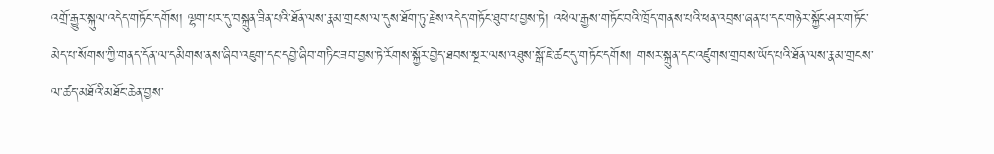འགྲོ་རྒྱུར་སྐུལ་འདེད་གཏོང་དགོས། ལྷག་པར་དུ་བསྐྲུན་ཟིན་པའི་ཐོན་ལས་རྣམ་གྲངས་ལ་དུས་ཐོག་ཏུ་རྗེས་འདེད་གཏོང་ཐུབ་པ་བྱས་ཏེ། འཕེལ་རྒྱས་གཏོང་བའི་ཁྲོད་གནས་པའི་ཕན་འབྲས་ཞན་པ་དང་གཉེར་སྐྱོང་ཤར་གཏོང་མེད་པ་སོགས་ཀྱི་གནད་དོན་ལ་དམིགས་ནས་ཞིབ་འཇུག་དང་དབྱེ་ཞིབ་གཏིང་ཟབ་བྱས་ཏེ་རོགས་སྐྱོར་བྱེད་ཐབས་སྔར་ལས་འཐུས་སྒོ་ཇེ་ཚང་དུ་གཏོང་དགོས། གསར་སྐྲུན་དང་འཛུགས་གྲབས་ཡོད་པའི་ཐོན་ལས་རྣམ་གྲངས་ལ་ཚད་མཐོའི་མཐོང་ཆེན་བྱས་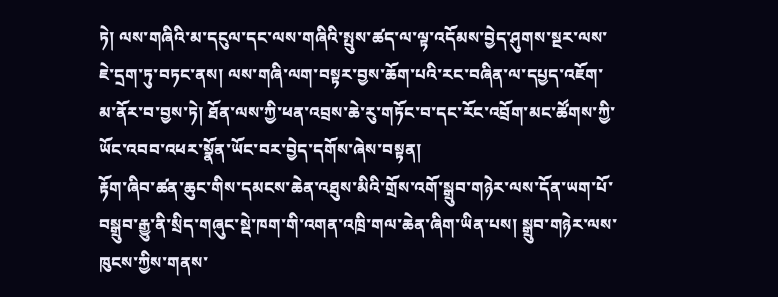ཏེ། ལས་གཞིའི་མ་དངུལ་དང་ལས་གཞིའི་སྤུས་ཚད་ལ་ལྟ་འདོམས་བྱེད་ཤུགས་སྔར་ལས་ཇེ་དྲག་ཏུ་བཏང་ནས། ལས་གཞི་ལག་བསྟར་བྱས་ཆོག་པའི་རང་བཞིན་ལ་དཔྱད་འཇོག་མ་ནོར་བ་བྱས་ཏེ། ཐོན་ལས་ཀྱི་ཕན་འབྲས་ཆེ་རུ་གཏོང་བ་དང་རོང་འབྲོག་མང་ཚོགས་ཀྱི་ཡོང་འབབ་འཕར་སྣོན་ཡོང་བར་བྱེད་དགོས་ཞེས་བསྟན།
རྟོག་ཞིབ་ཚན་ཆུང་གིས་དམངས་ཆེན་འཐུས་མིའི་གྲོས་འགོ་སྒྲུབ་གཉེར་ལས་དོན་ཡག་པོ་བསྒྲུབ་རྒྱུ་ནི་སྲིད་གཞུང་སྡེ་ཁག་གི་འགན་འཁྲི་གལ་ཆེན་ཞིག་ཡིན་པས། སྒྲུབ་གཉེར་ལས་ཁུངས་ཀྱིས་གནས་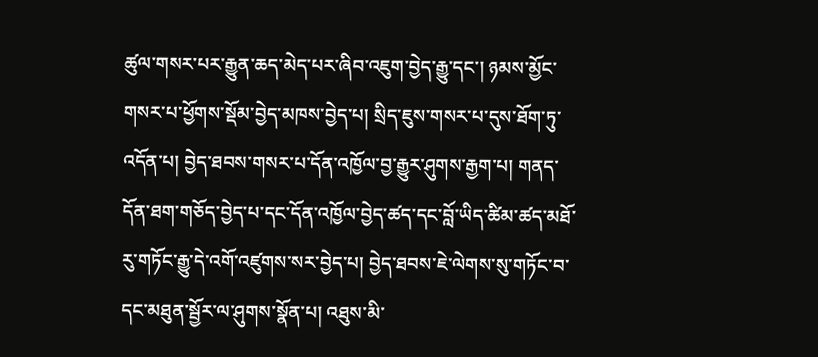ཚུལ་གསར་པར་རྒྱུན་ཆད་མེད་པར་ཞིབ་འཇུག་བྱེད་རྒྱུ་དང་། ཉམས་མྱོང་གསར་པ་ཕྱོགས་སྡོམ་བྱེད་མཁས་བྱེད་པ། སྲིད་ཇུས་གསར་པ་དུས་ཐོག་ཏུ་འདོན་པ། བྱེད་ཐབས་གསར་པ་དོན་འཁྱོལ་བྱ་རྒྱུར་ཤུགས་རྒྱག་པ། གནད་དོན་ཐག་གཅོད་བྱེད་པ་དང་དོན་འཁྱོལ་བྱེད་ཚད་དང་བློ་ཡིད་ཚིམ་ཚད་མཐོ་རུ་གཏོང་རྒྱུ་དེ་འགོ་འཛུགས་སར་བྱེད་པ། བྱེད་ཐབས་ཇེ་ལེགས་སུ་གཏོང་བ་དང་མཐུན་སྦྱོར་ལ་ཤུགས་སྣོན་པ། འཐུས་མི་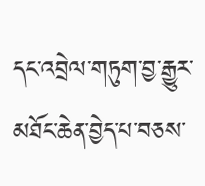དང་འབྲེལ་གཏུག་བྱ་རྒྱུར་མཐོང་ཆེན་བྱེད་པ་བཅས་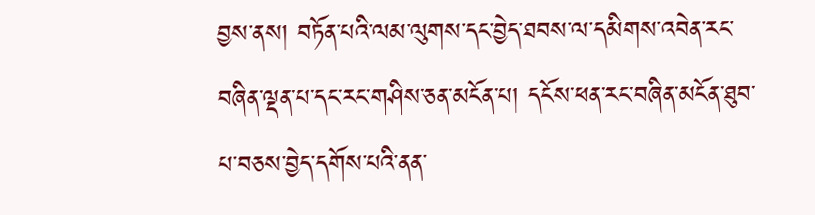བྱས་ནས། བཏོན་པའི་ལམ་ལུགས་དང་བྱེད་ཐབས་ལ་དམིགས་འབེན་རང་བཞིན་ལྡན་པ་དང་རང་གཤིས་ཅན་མངོན་པ། དངོས་ཕན་རང་བཞིན་མངོན་ཐུབ་པ་བཅས་བྱེད་དགོས་པའི་ནན་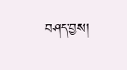བཤད་བྱས།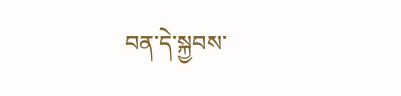བན་དེ་སྐྱབས་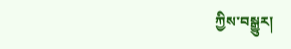ཀྱིས་བསྒྱུར།